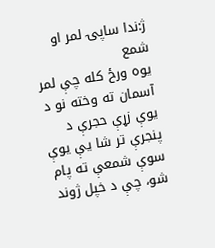ژ:ندا ساپۍ لمر او شمع
يوه ورځ کله چې لمر آسمان ته وخته نو د يوې زړې حجرې د پنجرې تر شا يې يوې سوې شمعې ته پام شو، چې د خپل ژوند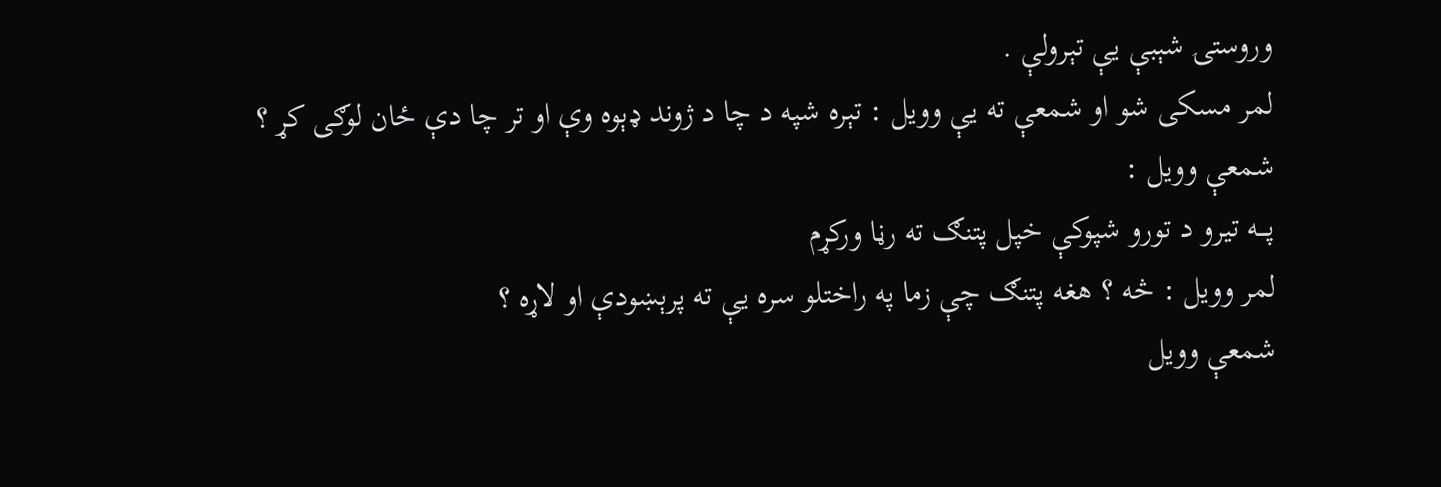وروستۍ شېبې يې تېرولې .
لمر مسکی شو او شمعې ته يې وويل : تېره شپه د چا د ژوند ډېوه وې او تر چا دې ځان لوګی کړ ؟
شمعې وويل :
پـــه تيرو د تورو شپوکې خپل پتنګ ته رڼا ورکړم
لمر وويل : څه ؟ هغه پتنګ چې زما په راختلو سره يې ته پرېښودې او لاړه ؟
شمعې وويل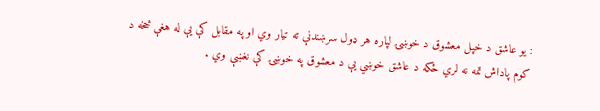: يو عاشق د خپل معشوق د خوښۍ لپاره هر ډول سرښندنې ته تيار وي او په مقابل کې يې له هغې څخه د کوم پاداش تمه نه لري ځکه د عاشق خوښي يې د معشوق په خوښۍ کې نغښې وي .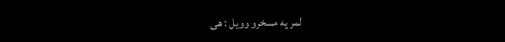لمر په مسخرو وويل : هى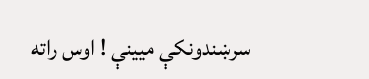سرښندونکې ميينې ! اوس راته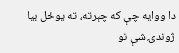دا ووايه چې که چېرته، ته يوځل بيا ژوندۍ شې نو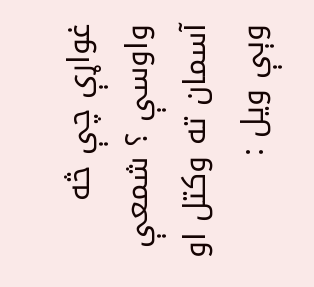غواړې چې څه واوسې ؟ شمعې آسمان ته وکتل او وېې ويل :